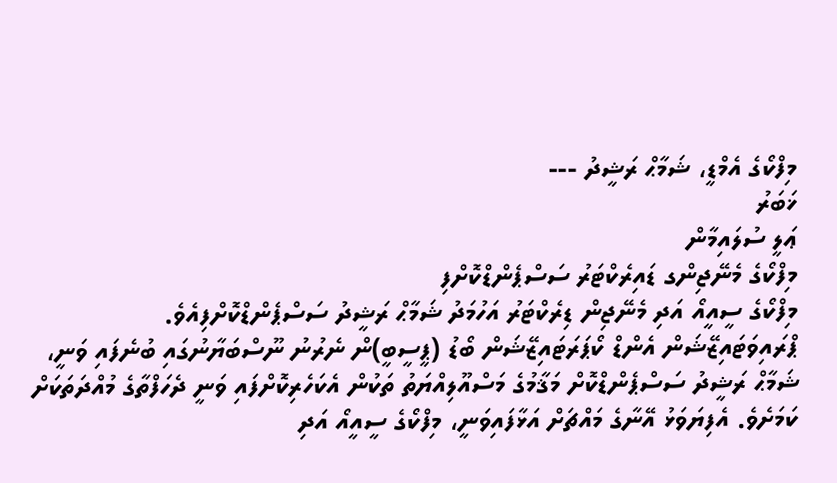މިފްކޯގެ އެމްޑީ، ޝަމާޙް ރަޝީދު ---
ޚަބަރު
ޢަލީ ސުލައިމާން
މިފްކޯގެ މެނޭޖިންގ ޑައިރެކްޓަރު ސަސްޕެންޑްކޮށްފި
މިފްކޯގެ ސީއީއޯ އަދި މެނޭޖިން ޑިރެކްޓަރު އަހުމަދު ޝަމާޙް ރަޝީދު ސަސްޕެންޑްކޮށްފިއެވެ.
ޕްރައިވަޓައިޒޭޝަން އެންޑް ކޯޕަރަޓައިޒޭޝަން ބޯޑު (ޕީސީބީ)ން ނެރުނު ނޫސްބަޔާނުގައި ބުނެފައި ވަނީ، ޝަމާޙް ރަޝީދު ސަސްޕެންޑްކޮށް މަޤާމުގެ މަސްއޫލިއްޔަތު ތަކުން އެކަހެރިކޮށްފައި ވަނީ ދެހަފްތާގެ މުއްދަތަކަށް ކަމަށެވެ. އެފިޔަވަޅު އޭނާގެ މައްޗަށް އަޅާފައިވަނީ، މިފްކޯގެ ސީއީއޯ އަދި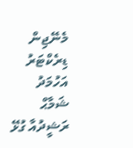މެނޭޖިން ޑިރެކްޓަރު އަހުމަދު ޝަމާޙް ރަޝީދުއާ ގުޅޭ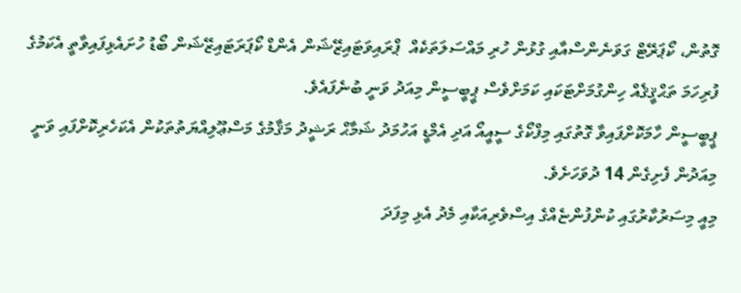ގޮތުން، ކޯޕަރޭޓް ގަވަނެންސްއާއި ގުޅުން ހުރި މައްސަލަތަކެއް  ޕްރައިވަޓައިޒޭޝަން އެންޑް ކޯޕަރަޓައިޒޭޝަން ބޯޑު ހުށައެޅިފައިވާތީ އެކަމުގެ ފުރިހަމަ ތަޙްޤީޤެއް ހިންގުމަށްޓަކައި ކަމަށްވެސް ޕީބީސީން މިއަދު ވަނީ ބުނެފައެވެ.
ޕީބީސީން ހާމަކޮށްފައިވާ ގޮތުގައި މިފްކޯގެ ސީއީއޯ އަދި އެމްޑީ އަހުމަދު ޝަމާޙް ރަޝީދު މަޤާމުގެ މަސްޢޫލިއްޔަތުތަކުން އެކަހެރިކޮށްފައި ވަނީ މިއަދުން ފެށިގެން 14 ދުވަހަށެވެ.
މިއީ މިސަރުކާރުގައި ކުންފުންޏެއްގެ އިސްވެރިއަކާއި މެދު އެޅި މިފަދަ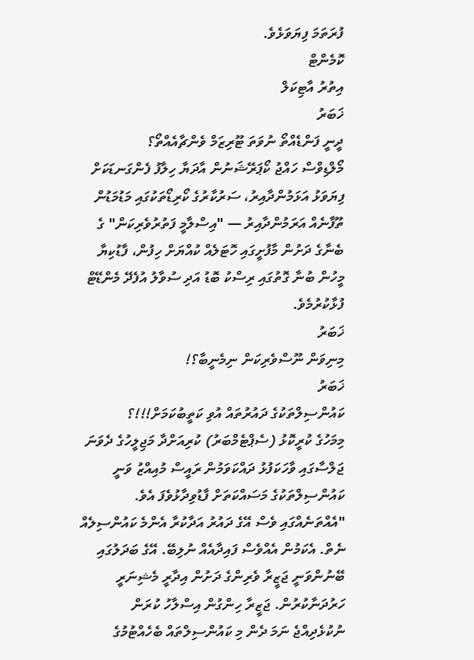ފުރަތަމަ ފިޔަވަޅެވެ.
ކޮމެންޓް
އިތުރު އާޓިކަލް
ޚަބަރު
ދީނީ ފަންޑެއްތޯ ނުވަތަ ޓޫރިޒަމް ވެންޗާއެއްތޯ؟
މޯލްޑިވްސް ހައްޖު ކޯޕަރޭޝަނުން އާދަޔާ ހިލާފު ފެންގަނޑަކަށް ފިޔަވަޅު އަޅަމުންދާއިރު، ސަރުކާރުގެ ކޯރިޑޯތަކުގައި މަޑުމަޑުން ތޫފާނެއް އަރަމުންދާއިރު — "އިސްލާމީ ފަތުރުވެރިކަން" ގެ ބެނާގެ ދަށުން މާފުށީގައި ހޮޓަލެއް ކުއްޔަށް ހިފުން، ފާޑުކިޔާ މީހުން ބުނާ ގޮތުގައި ރިސްކު ބޮޑު އަދި ސުވާލު އުފެދޭ މެންޑޭޓް ފުޅާކުރުމެވެ.
ޚަބަރު
މިނިވަން ނޫސްވެރިކަން ނިމެނީބާ؟!
ޚަބަރު
ކައުންސިލްތަކުގެ ދައުރުތައް އުވި ކަތީބުކަމަށް!!!؟
މިމަހުގެ ކުރީކޮޅު (ސެޕްޓެމްބަރު) ކުރިއަށްދާ މަޖިލީހުގެ ދެވަނަ ޖަލްސާގައި ވާހަކަފުޅު ދައްކަވަމުން ރައީސް މުއިއްޒު ވަނީ ކައުންސިލްތަކުގެ މަސައްކަތަށް ފާޑުވިދާޅުވެފަ އެވެ. "އެއްތަނެއްގައި ވެސް އޭގެ ދައުރު އަދާކުރާ އެންމެ ކައުންސިލެއް ނެތް. އެކަމުން އެއްވެސް ފައިދާއެއް ނުލިބޭ. އޭގެ ބަދަލުގައި ބޭނުންވަނީ ޖަޒީރާ ވެރިންގެ ދަށުން އިދާރީ މެޝިނަރީ ހަރުދަނާކުރުން. ޖަޒީރާ ހިންގުން އިސްލާހު ކުރަން ނުކުޅެދިއްޖެ ނަމަ ދެން މި ކައުންސިލްތައް ބެހެއްޓުމުގެ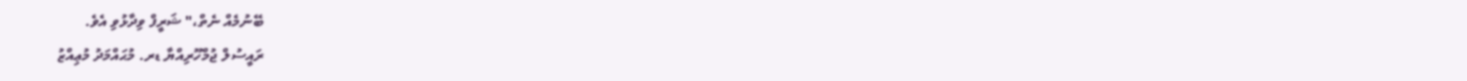ބޭނުމެއް ނެތް،" ޝަރީފް ވިދާޅުވި އެވެ.
ރައީސުލް ޖުމްހޫރިއްޔާ ޑރ. މުޙައްމަދު މުޢިއްޒު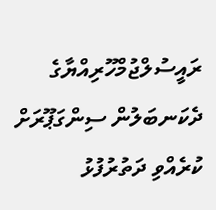ރައީސުލްޖުމްހޫރިއްޔާގެ ދެކަނބަލުން ސިންގަޕޫރަށް ކުރެއްވި ދަތުރުފުޅު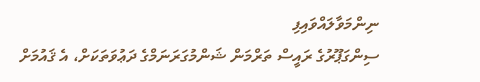ނިންމަވާލައްވައިފި
ސިންގަޕޫރުގެ ރައީސް ތަރްމަން ޝަންމުގަރަނަމްގެ ދަޢުވަތަކަށް، އެ ޤައުމަށް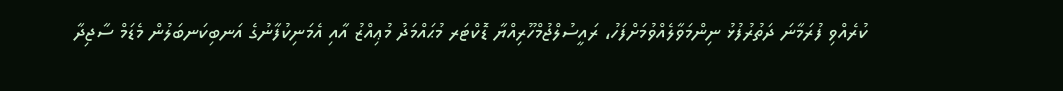ކުރެއްވި ފުރަމާނަ ދަތުރުފުޅު ނިންމަވާލެއްވުމަށްފަހު، ރައީސުލްޖުމްހޫރިއްޔާ ޑޮކްޓަރ މުޙައްމަދު މުޢިއްޒު އާއި އެމަނިކުފާނުގެ އަނބިކަނބަލުން މެޑަމް ސާޖިދާ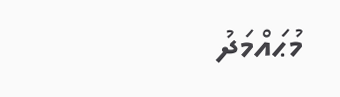މުޙައްމަދު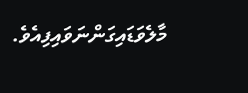މާލެވަޑައިގަންނަވައިފިއެވެ.